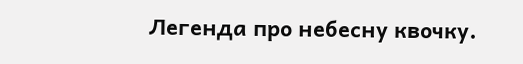Легенда про небесну квочку.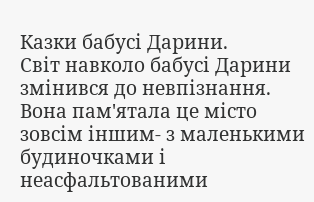Казки бабусі Дарини.
Світ навколо бабусі Дарини змінився до невпізнання. Вона пам'ятала це місто зовсім іншим- з маленькими будиночками і неасфальтованими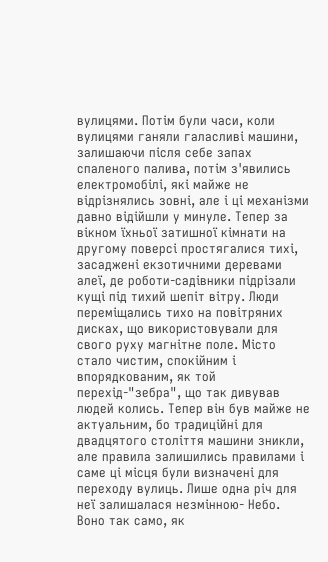вулицями. Потім були часи, коли вулицями ганяли галасливі машини, залишаючи після себе запах спаленого палива, потім з'явились електромобілі, які майже не відрізнялись зовні, але і ці механізми давно відійшли у минуле. Тепер за вікном їхньої затишної кімнати на другому поверсі простягалися тихі, засаджені екзотичними деревами алеї, де роботи-садівники підрізали кущі під тихий шепіт вітру. Люди переміщались тихо на повітряних дисках, що використовували для свого руху магнітне поле. Місто стало чистим, спокійним і впорядкованим, як той перехід-"зебра", що так дивував людей колись. Тепер він був майже не актуальним, бо традиційні для двадцятого століття машини зникли, але правила залишились правилами і саме ці місця були визначені для переходу вулиць. Лише одна річ для неї залишалася незмінною- Небо. Воно так само, як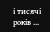і тисячі років ...